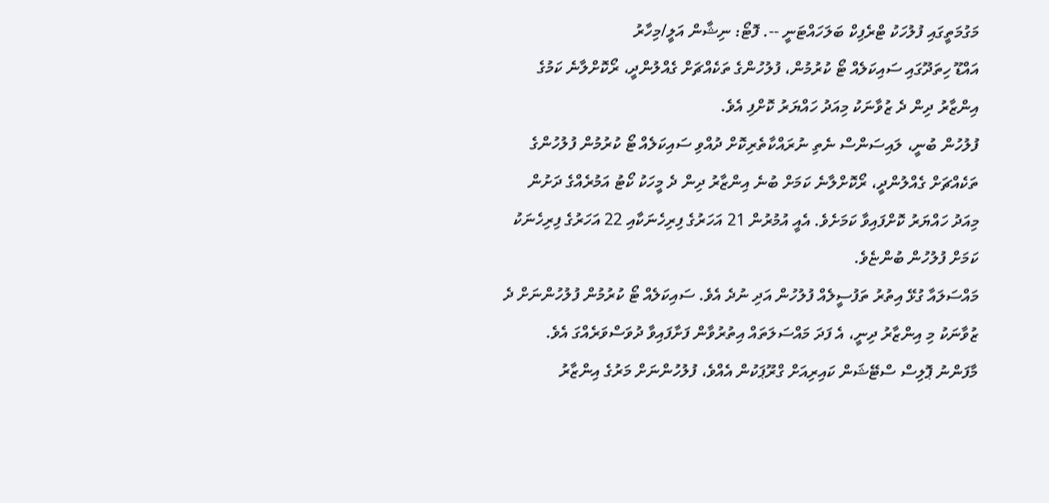މަގުމަތީގައި ފުލުހަކު ޓްރެފިކް ބަލަހައްޓަނީ --. ފޮޓޯ: ނިޝާން އަލީ/މިހާރު
އައްޑޫ ހިތަދޫގައި ސައިކަލެއް ޓޯ ކުރުމުން، ފުލުހުންގެ ތަކެއްޗަށް ގެއްލުންދީ، ރޯކޮށްލާނެ ކަމުގެ އިންޒާރު ދިން ދެ ޒުވާނަކު މިއަދު ހައްޔަރު ކޮށްފި އެވެ.
ފުލުހުން ބުނީ، ލައިސަންސް ނެތި ނުރައްކާތެރިކޮށް ދުއްވި ސައިކަލެއް ޓޯ ކުރުމުން ފުލުހުންގެ ތަކެއްޗަށް ގެއްލުންދީ، ރޯކޮށްލާނެ ކަމަށް ބުނެ އިންޒާރު ދިން ދެ މީހަކު ކޯޓު އަމުރެއްގެ ދަށުން މިއަދު ހައްޔަރު ކޮށްފައިވާ ކަމަށެވެ. އެއީ އުމުރުން 21 އަހަރުގެ ފިރިހެނަކާއި 22 އަހަރުގެ ފިރިހެނަކު ކަމަށް ފުލުހުން ބުންޏެވެ.
މައްސަލައާ ގުޅޭ އިތުރު ތަފުސީލެއް ފުލުހުން އަދި ނުދެ އެވެ. ސައިކަލެއް ޓޯ ކުރުމުން ފުލުހުންނަށް ދެ ޒުވާނަކު މި އިންޒާރު ދިނީ، އެ ފަދަ މައްސަލަތައް އިތުރުވާން ފަށާފައިވާ ދުވަސްވަރެއްގަ އެވެ.
މާފަންނު ޕޮލިސް ސްޓޭޝަން ކައިރިއަށް ގްރޫޕަކުން އެއްވެ، ފުލުހުންނަށް މަރުގެ އިންޒާރު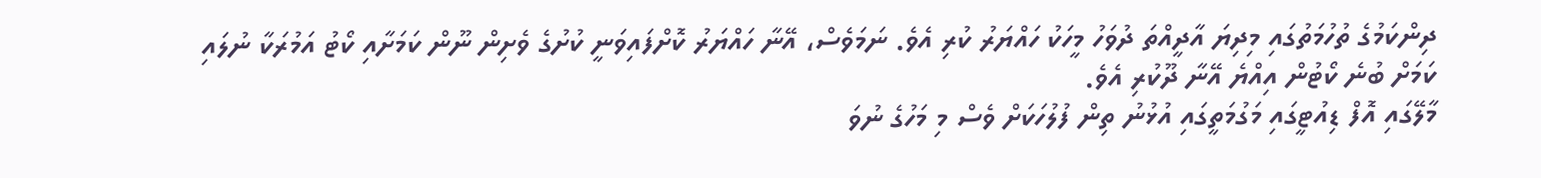ދިންކަމުގެ ތުހުމަތުގައި މިދިޔަ އާދީއްތަ ދުވަހު މީހަކު ހައްޔަރު ކުރި އެވެ. ނަމަވެސް، އޭނާ ހައްޔަރު ކޮށްފައިވަނީ ކުށުގެ ވެށިން ނޫން ކަމަށާއި ކޯޓު އަމުރަކާ ނުލައި ކަމަށް ބުނެ ކޯޓުން އިއްޔެ އޭނާ ދޫކުރި އެވެ.
މާލޭގައި އޮފް ޑިއުޓީގައި މަގުމަތީގައި އުޅުނު ތިން ފުލުހަކަށް ވެސް މި މަހުގެ ނުވަ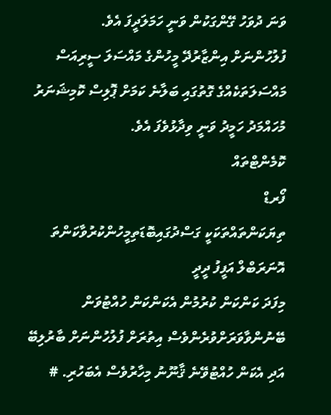ވަނަ ދުވަހު ގޭންގަކުން ވަނީ ހަމަލަދީފަ އެވެ.
ފުލުހުންނަށް އިންޒާރުދޭ މީހުންގެ މައްސަލަ ސީރިއަސް މައްސަލަތަކެއްގެ ގޮތުގައި ބަލާނެ ކަމަށް ޕޮލިސް ކޮމިޝަނަރު މުހައްމަދު ހަމީދު ވަނީ ވިދާޅުވެފަ އެވެ.
ކޮމެންޓްތައް
ފޯރޑް
ތިޔަކަންތައްތަކަކީ ގަސްދުގައިބޮޑަތިމީހުންކުރުވާކަންތަ
އޮނަރަބްލް އަފީފު ދީދީ
މިފަދަ ކަންކަން ކުރުމުން އެކަންކަން ހުއްޓުވަން ބޭނުންވާވަރަށްވުރެންވެސް އިތުރަށް ފުލުހުންނަށް ބާރުލިބޭ އަދި އެކަން ހުއްޓުވޭނެ ޤާނޫނު މިހާރުވެސް އެބަހުރި. #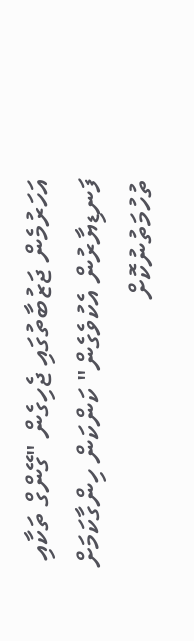އަހަރުމެން ޖަޒުބާތުގައި ޖެހިގެން "ގޭންގް ތަކާއި ފަނޑިޔާރުން އެކުވެގެން" ކަންކަން ހިންގާކަމަށް ތުހުމަތުނުކޮށް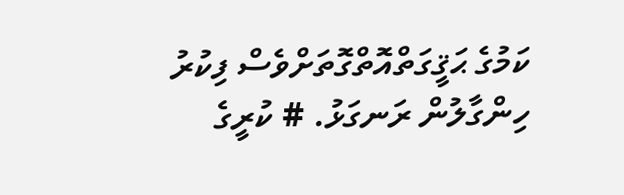ކަމުގެ ޙަޤީގަތްއޮތްގޮތަށްވެސް ފިކުރު ހިންގާލުން ރަނގަޅު. # ކުރީގެ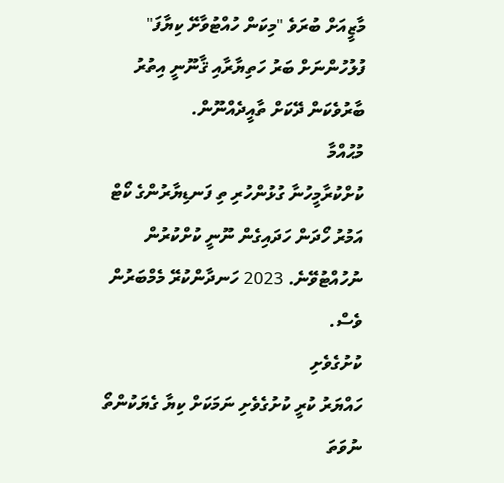މާޒީއަށް ބުރަވެ "މިކަން ހުއްޓުވާށޭ ކިޔާފަ" ފުލުހުންނަށް ބަރު ހަތިޔާރާއި ޤާނޫނީ އިތުރު ބާރުވެކަން ދޭކަށް ތާއީދެއްނޫން.
މުޙުއްމާ
ކުށްކުރާމީހުނާ ގުޅުންހުރި ތި ފަނޑިޔާރުންގެ ކޯޓް އަމުރު ހޯދަން ހަދައިގެން ނޫނީ ކުށްކުރުން ނުހުއްޓުވޭނެ. 2023 ހަނދާންކުރޭ މެމްބަރުން ވެސް.
ކުށުގެވެށި
ހައްޔަރު ކުރީ ކުށުގެވެށި ނަމަކަށް ކިޔާ ގެޔަކުންތޯ ނުވަތަ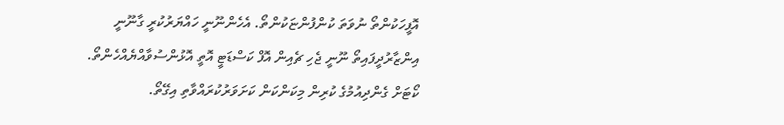އޮފީހަކުންތޯ ނުވަތަ ކުންފުންޏަކުންތޯ. އެހެންނޫނީ ހައްޔަރުކުރީ ގާނޫނީ އިންޒާރުދީފައިތޯ ނޫނީ ޖެހި ޗެއިން އޮފް ކަސްޑަޓީ އޮތީ އޮޅުންސުވާއްޔެއްހެންތޯ. ކޯޓަށް ގެންދިއުމުގެ ކުރިން މިކަންކަން ކަށަވަރުކުރައްވާތި އިގޭތޯ.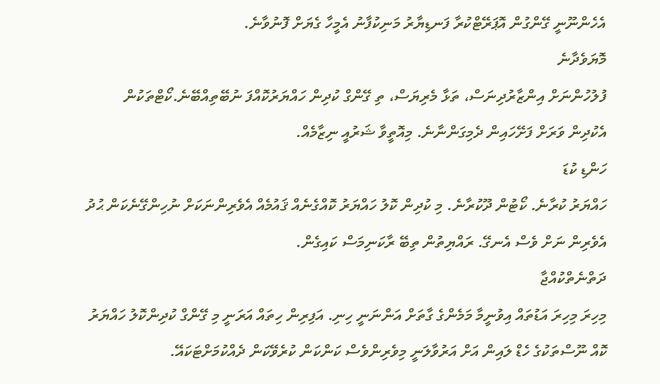އެހެންނޫނީ ގޭންގުން އޮޕަރޭޓްކުރާ ފަނޑިޔާރު މަނިކުފާނު އެމީހާ ގެޔަށް ފޮނުވާނެ.
މޮޔަވެދާނެ
ފުލުހުންނަށް އިންޒާރުދިނަސް، ތަޅާ މެރިޔަސް، ތި ގޭންގް ކުދިން ހައްޔަރުކޮއްފަ ނުބޭތިއްބޭނެ.ކޯޓްތަކުން އެކުދިން ވަރަށް ފަށޭހައިން ދެމިގަންނާނެ. މިއޮތީވާ ޝަރުއީ ނިޒާމެއް.
ހަންޑި ކުޑަ
ހައްޔަރު ކުރާނެ. ކޯޓުން ދޫކުރާނެ. މި ކުދިން ކޮލު ހައްޔަރު ކޮއްގެނެއް ޤައުމެއް އެވެރިންނަކަށް ނުހިންގޭނެކަން ޙުދު އެވެރިން ނަށް ވެސް އެނގޭ. ރައްޔިތުން ތިބޭ ރާކަނިމަސް ކައިގެން.
ދަތްނެތްކުއްޖާ
މިހިރަ މިހިރަ އަޑުތައް އިވުނީމާ މަމެންގެ ގާތަށް އަންނަނީ ހިނި. އަފިރިން ހިތައް އަރަނީ މި ގޭންގް ކުދިންކޮލު ހައްޔަރު ކޮއް ނޫސްތަކުގެ ހެޑް ލައިން އަށް އަރުވާލަނީ މިވެރިންވެސް ކަންކަން ކުރެވޭކަން ދެއްކުމަށްޓަކައޭ.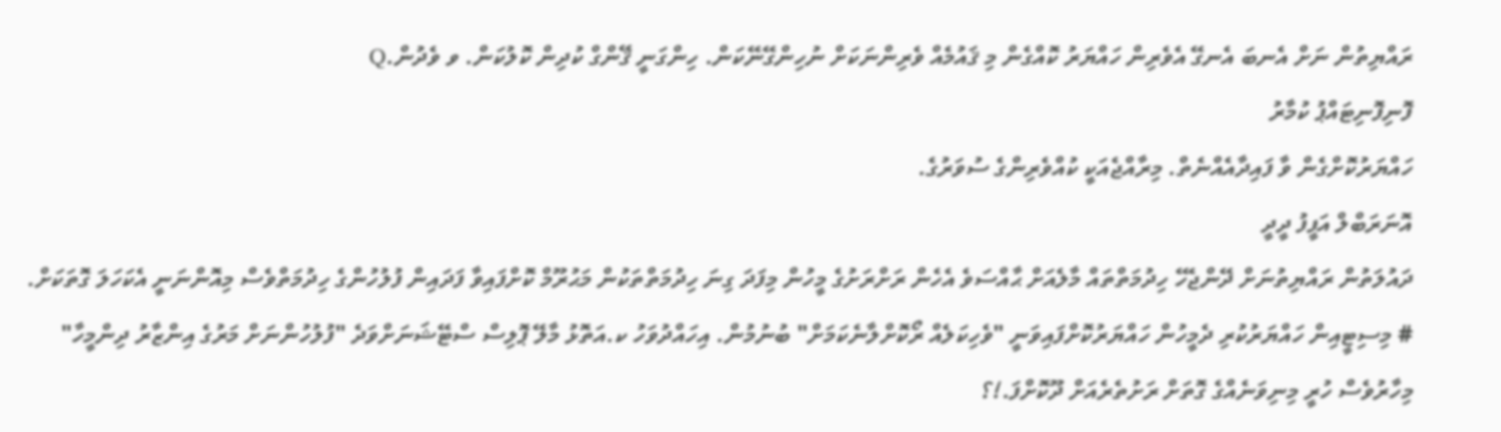ރައްޔިތުން ނަށް އެނބަ އެނގޭ އެވެރިން ހައްޔަރު ކޮއްގެން މި ޤައުމެއް ވެރިންނަކަށް ނުހިންގޭނޭކަން. ހިންގަނީ ޤޭންގް ކުދިން ކޮލުކަން. ވ ވެދުން.Q
ފޮނިފޮނިޓައްޕު ކުމާރު
ހައްޔަރުކޮށްގެން ވާ ފައިދާއެއްނެތް. މިރާއްޖެއަކީ ކުއްވެރިންގެ ސުވަރުގެ.
އޮނަރަބްލް އަފީފު ދީދީ
ދައުލަތުން ރައްޔިތުނަށް ދޭންޖެހޭ ހިދުމަތްތައް މާލެއަށް ޙާއްސަވެ އެހެން ރަށްރަށުގެ މީހުން މިފަދަ ގިނަ ހިދުމަތްތަކުން މަޙުރޫމް ކޮށްފައިވާ ފަދައިން ފުލުހުންގެ ހިދުމަތްވެސް މިއޮންނަނީ އެކަހަލަ ގޮތަކަށް. # މިސިޓީއިން ހައްޔަރުކުރި ދެމީހުން ހައްޔަރުކޮށްފައިވަނީ "ވެހިކަލެއް ރޯކޮށްލާނެކަމަށް" ބުނުމުން. އިހައްދުވަހު ކ.އަތޮޅު މާލޭ ޕޮލިސް ސްޓޭޝަނަށްވަދެ "ފުލުހުންނަށް މަރުގެ އިންޒާރު ދިންމީހާ" މިހާރުވެސް ހުރީ މިނިވަނެއްގެ ގޮތަށް ރަށުތެރެއަށް ދޫކޮށްފަ.!؟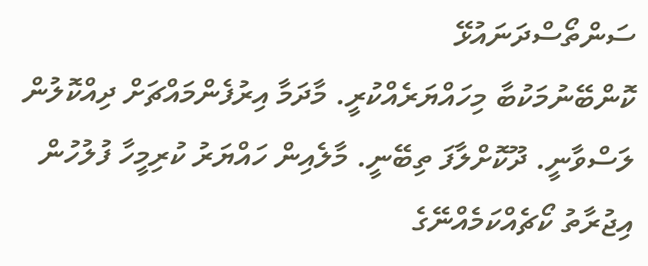ސަންތޯސްދަނައުޅޭ
ކޮންބޭނުމަކުބާ މިހައްޔަރެއްކުރީ. މާދަމާ އިރުފެންމައްޗަށް ދިއްކޮލުން ލަސްވާނީ. ދޫކޮށްލާފަ ތިބޭނީ. މާލެއިން ހައްޔަރު ކުރިމީހާ ފުލުހުން އިޖުރާތު ކޯޗެއްކަމެއްނޭގެ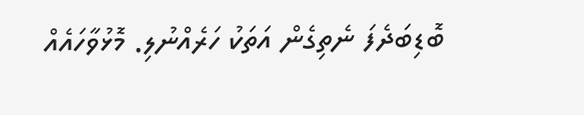ބޮޑިބަދެފަ ނެތިގެން އަތަކު ހަރެއްނުލި. މޮޅުވާހައެއް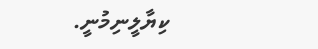ކިޔާލީނިމުނީ.